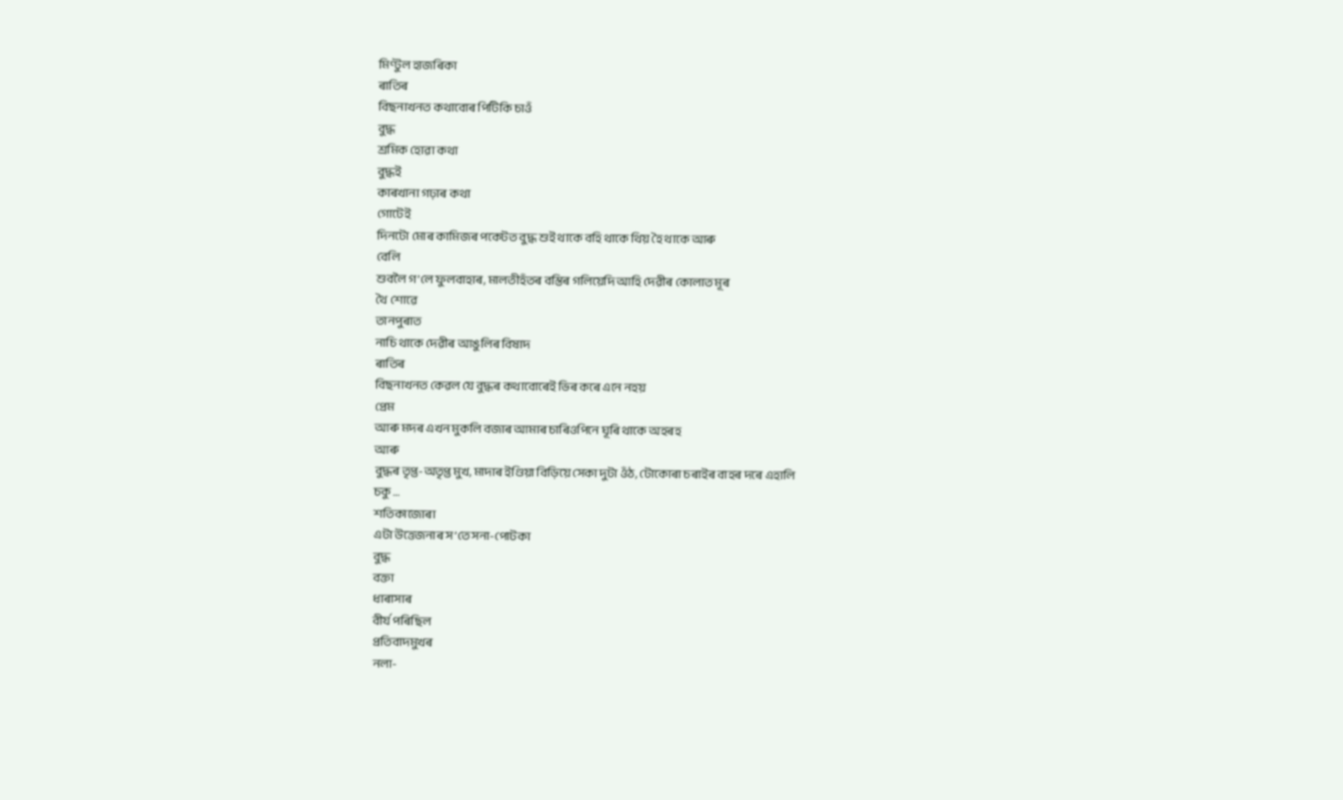মিণ্টুল হাজৰিকা
ৰাতিৰ
বিছনাখনত কথাবোৰ পিটিকি চাওঁ
বুদ্ধ
শ্ৰমিক হোৱা কথা
বুদ্ধই
কাৰখানা গঢ়াৰ কথা
গোটেই
দিনটো মোৰ কামিজৰ পকেটত বুদ্ধ শুই থাকে বহি থাকে থিয় হৈ থাকে আৰু
বেলি
শুবলৈ গ’লে ফুলবাহাৰ, মালতীহঁতৰ বস্তিৰ গলিয়েদি আহি দেৱীৰ কোলাত মূৰ
থৈ শোৱে
তানপুৰাত
নাচি থাকে দেৱীৰ আঙুলিৰ বিষাদ
ৰাতিৰ
বিছনাখনত কেৱল যে বুদ্ধৰ কথাবোৰেই ভিৰ কৰে এনে নহয়
প্ৰেম
আৰু মদৰ এখন মুকলি বজাৰ আমাৰ চাৰিওপিনে ঘূৰি থাকে অহৰহ
আৰু
বুদ্ধৰ তৃপ্ত-অতৃপ্ত মুখ, মাদাৰ ইণ্ডিয়া বিড়িয়ে সেকা দুটা ওঁঠ, টোকোৰা চৰাইৰ বাহৰ দৰে এহালি
চকু …
শতিকাজোৰা
এটা উত্তেজনাৰ স’তে সনা-পোটকা
বুদ্ধ
বক্তা
ধাৰাসাৰ
বীৰ্য পৰিছিল
প্ৰতিবাদমুখৰ
নলা-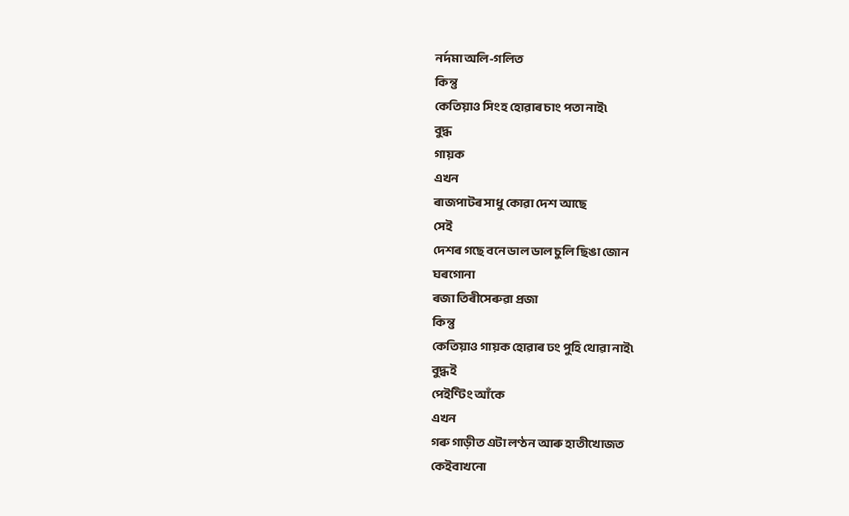নৰ্দমা অলি-গলিত
কিন্তু
কেতিয়াও সিংহ হোৱাৰ চাং পতা নাই৷
বুদ্ধ
গায়ক
এখন
ৰাজপাটৰ সাধু কোৱা দেশ আছে
সেই
দেশৰ গছে বনে ডাল ডাল চুলি ছিঙা জোন
ঘৰগোনা
ৰজা তিৰীসেৰুৱা প্ৰজা
কিন্তু
কেতিয়াও গায়ক হোৱাৰ ঢং পুহি থোৱা নাই৷
বুদ্ধই
পেইণ্টিং আঁকে
এখন
গৰু গাড়ীত এটা লণ্ঠন আৰু হাতীখোজত
কেইবাখনো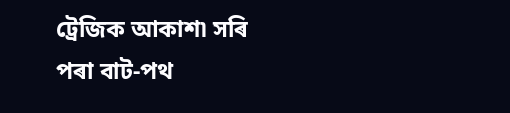ট্ৰেজিক আকাশ৷ সৰি পৰা বাট-পথ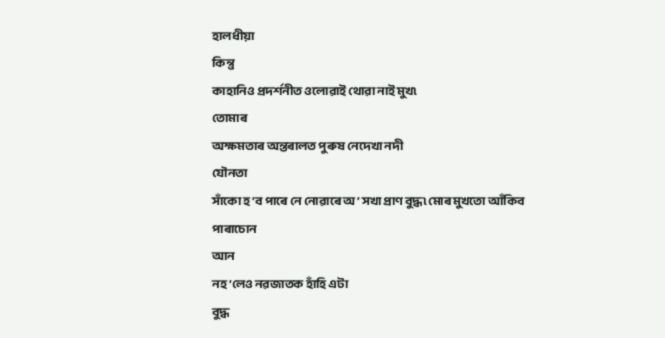হালধীয়া
কিন্তু
কাহানিও প্ৰদৰ্শনীত ওলোৱাই থোৱা নাই মুখ৷
তোমাৰ
অক্ষমতাৰ অন্তৰালত পুৰুষ নেদেখা নদী
যৌনতা
সাঁকো হ’ব পাৰে নে নোৱাৰে অ’ সখা প্ৰাণ বুদ্ধ৷ মোৰ মুখতো আঁকিব পাৰাচোন
আন
নহ’লেও নৱজাতক হাঁহি এটা
বুদ্ধ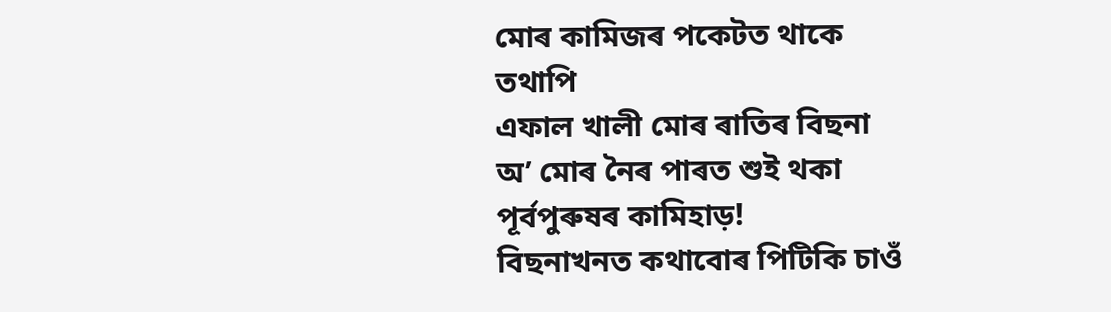মোৰ কামিজৰ পকেটত থাকে
তথাপি
এফাল খালী মোৰ ৰাতিৰ বিছনা
অ’ মোৰ নৈৰ পাৰত শুই থকা
পূৰ্বপুৰুষৰ কামিহাড়!
বিছনাখনত কথাবোৰ পিটিকি চাওঁ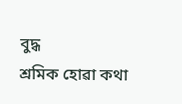বুদ্ধ
শ্ৰমিক হোৱা কথা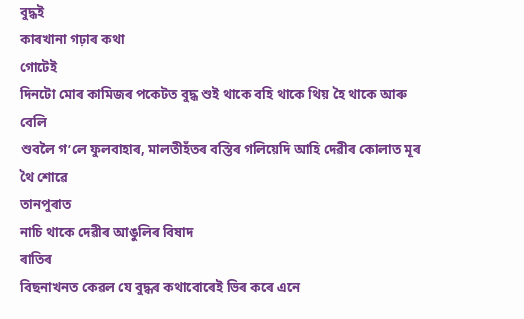বুদ্ধই
কাৰখানা গঢ়াৰ কথা
গোটেই
দিনটো মোৰ কামিজৰ পকেটত বুদ্ধ শুই থাকে বহি থাকে থিয় হৈ থাকে আৰু
বেলি
শুবলৈ গ’লে ফুলবাহাৰ, মালতীহঁতৰ বস্তিৰ গলিয়েদি আহি দেৱীৰ কোলাত মূৰ
থৈ শোৱে
তানপুৰাত
নাচি থাকে দেৱীৰ আঙুলিৰ বিষাদ
ৰাতিৰ
বিছনাখনত কেৱল যে বুদ্ধৰ কথাবোৰেই ভিৰ কৰে এনে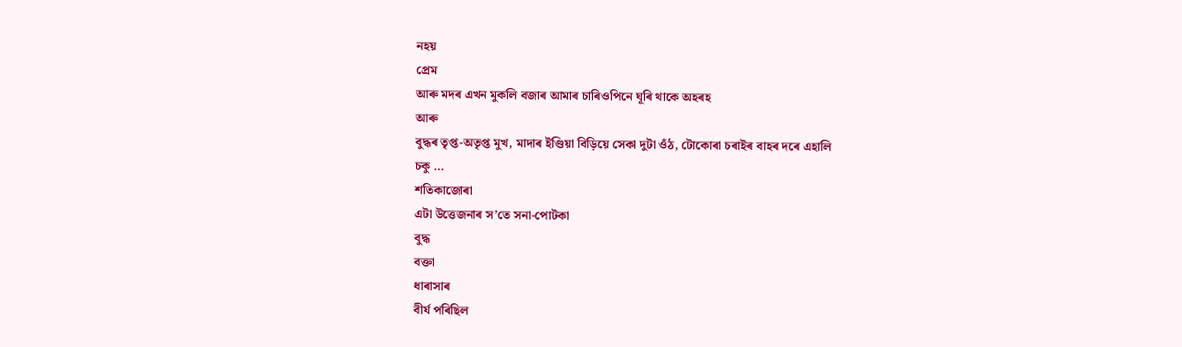নহয়
প্ৰেম
আৰু মদৰ এখন মুকলি বজাৰ আমাৰ চাৰিওপিনে ঘূৰি থাকে অহৰহ
আৰু
বুদ্ধৰ তৃপ্ত-অতৃপ্ত মুখ, মাদাৰ ইণ্ডিয়া বিড়িয়ে সেকা দুটা ওঁঠ, টোকোৰা চৰাইৰ বাহৰ দৰে এহালি
চকু …
শতিকাজোৰা
এটা উত্তেজনাৰ স’তে সনা-পোটকা
বুদ্ধ
বক্তা
ধাৰাসাৰ
বীৰ্য পৰিছিল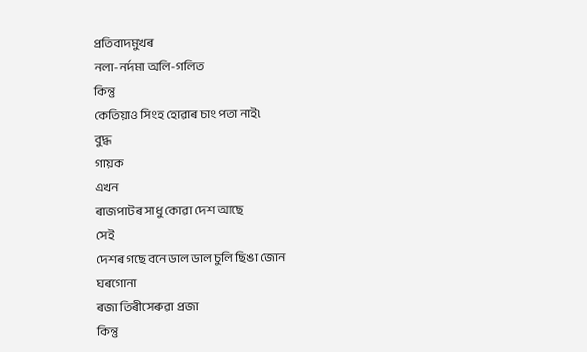প্ৰতিবাদমুখৰ
নলা-নৰ্দমা অলি-গলিত
কিন্তু
কেতিয়াও সিংহ হোৱাৰ চাং পতা নাই৷
বুদ্ধ
গায়ক
এখন
ৰাজপাটৰ সাধু কোৱা দেশ আছে
সেই
দেশৰ গছে বনে ডাল ডাল চুলি ছিঙা জোন
ঘৰগোনা
ৰজা তিৰীসেৰুৱা প্ৰজা
কিন্তু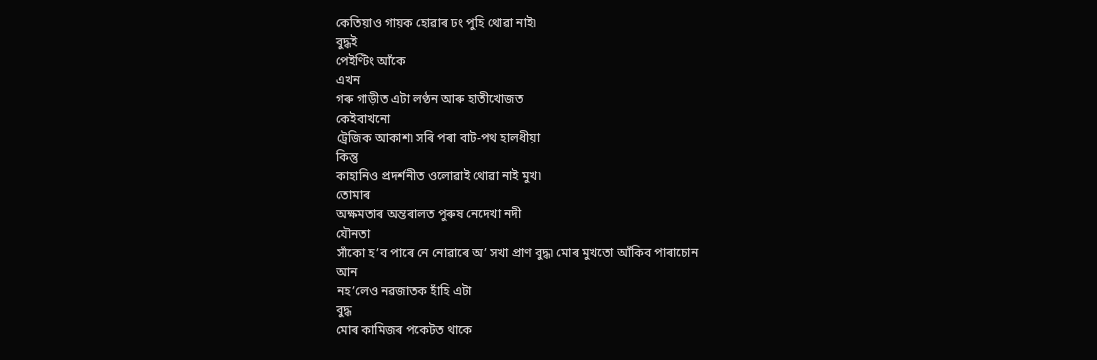কেতিয়াও গায়ক হোৱাৰ ঢং পুহি থোৱা নাই৷
বুদ্ধই
পেইণ্টিং আঁকে
এখন
গৰু গাড়ীত এটা লণ্ঠন আৰু হাতীখোজত
কেইবাখনো
ট্ৰেজিক আকাশ৷ সৰি পৰা বাট-পথ হালধীয়া
কিন্তু
কাহানিও প্ৰদৰ্শনীত ওলোৱাই থোৱা নাই মুখ৷
তোমাৰ
অক্ষমতাৰ অন্তৰালত পুৰুষ নেদেখা নদী
যৌনতা
সাঁকো হ’ব পাৰে নে নোৱাৰে অ’ সখা প্ৰাণ বুদ্ধ৷ মোৰ মুখতো আঁকিব পাৰাচোন
আন
নহ’লেও নৱজাতক হাঁহি এটা
বুদ্ধ
মোৰ কামিজৰ পকেটত থাকে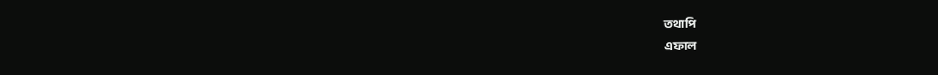তথাপি
এফাল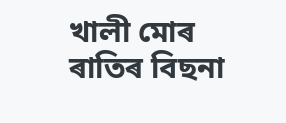খালী মোৰ ৰাতিৰ বিছনা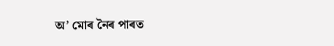অ’ মোৰ নৈৰ পাৰত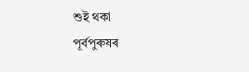শুই থকা
পূৰ্বপুৰুষৰ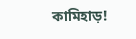কামিহাড়!